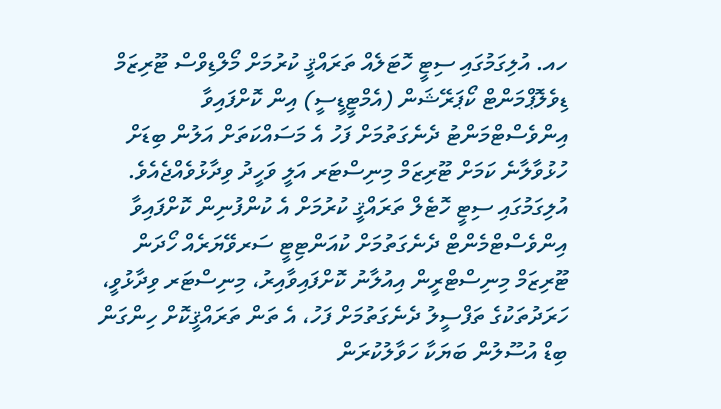ހއ. އުލިގަމުގައި ސިޓީ ހޮޓަލެއް ތަރައްޤީ ކުރުމަށް މޯލްޑިވްސް ޓޫރިޒަމް ޑިވެލޮޕްމަންޓް ކޯޕަރޭޝަން (އެމްޓީޑީސީ) އިން ކޮށްފައިވާ އިންވެސްޓްމަންޓު ދެނެގަތުމަށް ފަހު އެ މަސައްކަތަށް އަލުން ބިޑަށް ހުޅުވާލާނެ ކަމަށް ޓޫރިޒަމް މިނިސްޓަރ އަލީ ވަހީދު ވިދާޅުވެއްޖެއެވެ.
އުލިގަމުގައި ސިޓީ ހޮޓެލް ތަރައްޤީ ކުރުމަށް އެ ކުންފުނިން ކޮށްފައިވާ އިންވެސްޓްމެންޓް ދެނެގަތުމަށް ކުއަންޓިޓީ ސަރވޭޔަރެއް ހޯދަން ޓޫރިޒަމް މިނިސްޓްރީން އިއުލާނު ކޮށްފައިވާއިރު، މިނިސްޓަރ ވިދާޅުވީ، ހަރަދުތަކުގެ ތަފްސީލު ދެނެގަތުމަށް ފަހު، އެ ތަން ތަރައްޤީކޮށް ހިންގަން ބިޑް އުސޫލުން ބަޔަކާ ހަވާލުކުރަން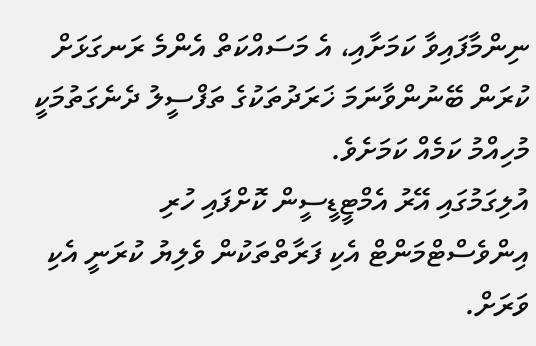ނިންމާފައިވާ ކަމަށާއި، އެ މަސައްކަތް އެންމެ ރަނގަޅަށް ކުރަން ބޭނުންވާނަމަ ޚަރަދުތަކުގެ ތަފްސީލު ދެނެގަތުމަކީ މުހިއްމު ކަމެއް ކަމަށެވެ.
އުލިގަމުގައި އޭރު އެމްޓީޑީސީން ކޮށްފައި ހުރި އިންވެސްޓްމަންޓް އެކި ފަރާތްތަކުން ވެލިޔު ކުރަނީ އެކި ވަރަށް.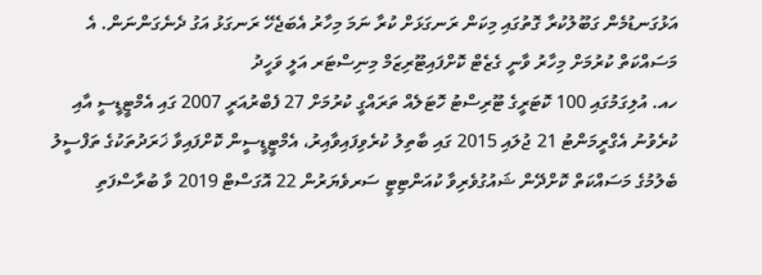އަޅުގަނޑުމެން ގަބޫލުކުރާ ގޮތުގައި މިކަން ރަނގަޅަށް ކުރާ ނަމަ މިހާރު އެބަޖެހޭ ރަނގަޅު އަގު ދެނެގަންނަން. އެ މަސައްކަތް ކުރުމަށް މިހާރު ވާނީ ގެޒެޓް ކޮށްފައިޓޫރިޒަމް މިނިސްޓަރ އަލީ ވަހީދު
ހއ. އުލިގަމުގައި 100 ކޮޓަރީގެ ޓޫރިސްޓު ހޮޓަލެއް ތަރައްގީ ކުރުމަށް 27 ފެބްރުއަރީ 2007 ގައި އެމްޓީޑީސީ އާއި ކުރެވުނު އެގްރީމަންޓު 21 ޖުލައި 2015 ގައި ބާތިލު ކުރެވިފައިވާއިރު، އެމްޓީޑީސީން ކޮށްފައިވާ ޚަރަދުތަކުގެ ތަފްސީލު ބެލުމުގެ މަސައްކަތް ކޮށްދޭން ޝައުގުވެރިވާ ކުއަންޓިޓީ ސަރވެޔަރުން 22 އޮގަސްޓް 2019 ވާ ބުރާސްފަތި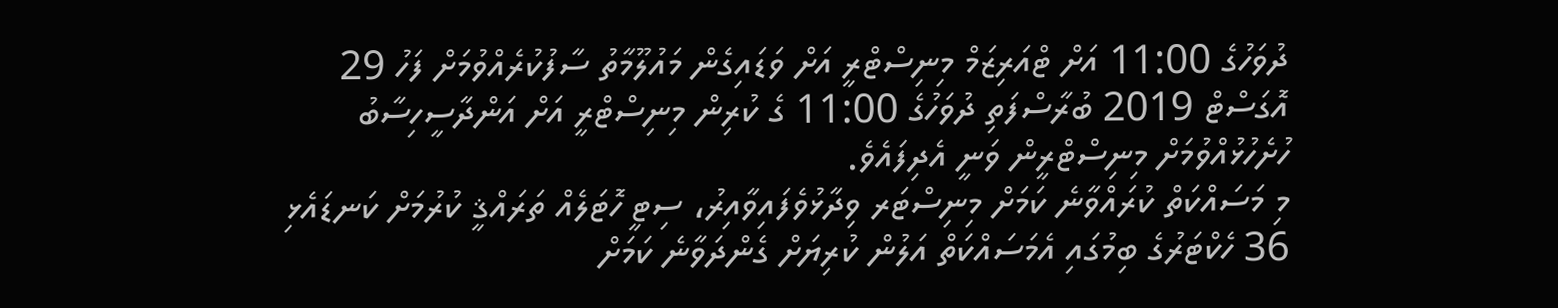ދުވަހުގެ 11:00 އަށް ޓްއަރިޒަމް މިނިސްޓްރީ އަށް ވަޑައިގެން މައުލޫމާތު ސާފުކުރެއްވުމަށް ފަހު 29 އޮގަސްޓް 2019 ބުރާސްފަތި ދުވަހުގެ 11:00 ގެ ކުރިން މިނިސްޓްރީ އަށް އަންދާސީހިސާބު ހުށެހުޅުއްވުމަށް މިނިސްޓްރީން ވަނީ އެދިފައެވެ.
މި މަސައްކަތް ކުރައްވާނެ ކަމަށް މިނިސްޓަރ ވިދާޅުވެފައިވާއިރު، ސިޓީ ހޮޓަލެއް ތަރައްޤީ ކުރުމަށް ކަނޑައެޅި 36 ހެކްޓަރުގެ ބިމުގައި އެމަސައްކަތް އަލުން ކުރިޔަށް ގެންދަވާނެ ކަމަށް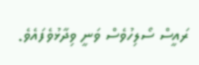ރައީސް ސޯލިހުވެސް ވަނީ ވިދާޅުވެފައެވެ.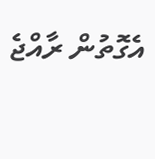އެގޮތުން ރާއްޖެ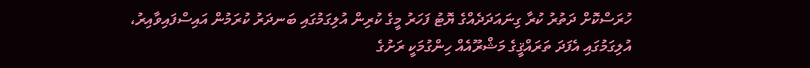ހުރަސްކޮށް ދަތުރު ކުރާ ގިނައަދަދެއްގެ ޔޮޓު ފަހަރު މީގެ ކުރިން އުލިގަމުގައި ބަނދަރު ކުރަމުން އައިސްފައިވާއިރު، އުލިގަމުގައި އެފަދަ ތަރައްޤީގެ މަޝްރޫއެއް ހިންގުމަކީ ރަށުގެ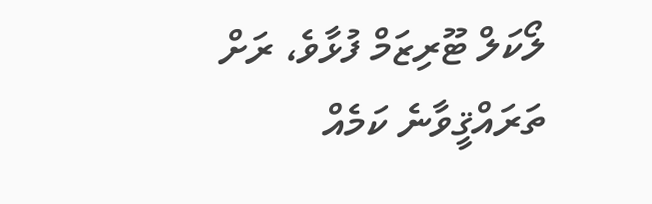ލޯކަލް ޓޫރިޒަމް ފުޅާވެ، ރަށް ތަރައްޤީވާނެ ކަމެއް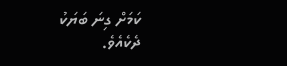ކަމަށް ގިނަ ބަޔަކު ދެކެއެވެ.